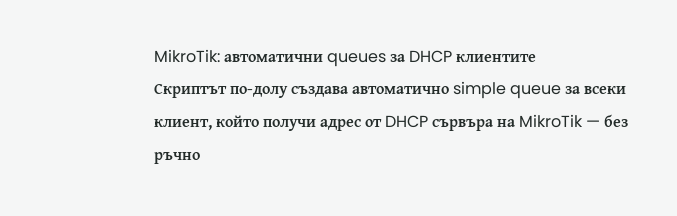MikroTik: автоматични queues за DHCP клиентите
Скриптът по-долу създава автоматично simple queue за всеки клиент, който получи адрес от DHCP сървъра на MikroTik — без ръчно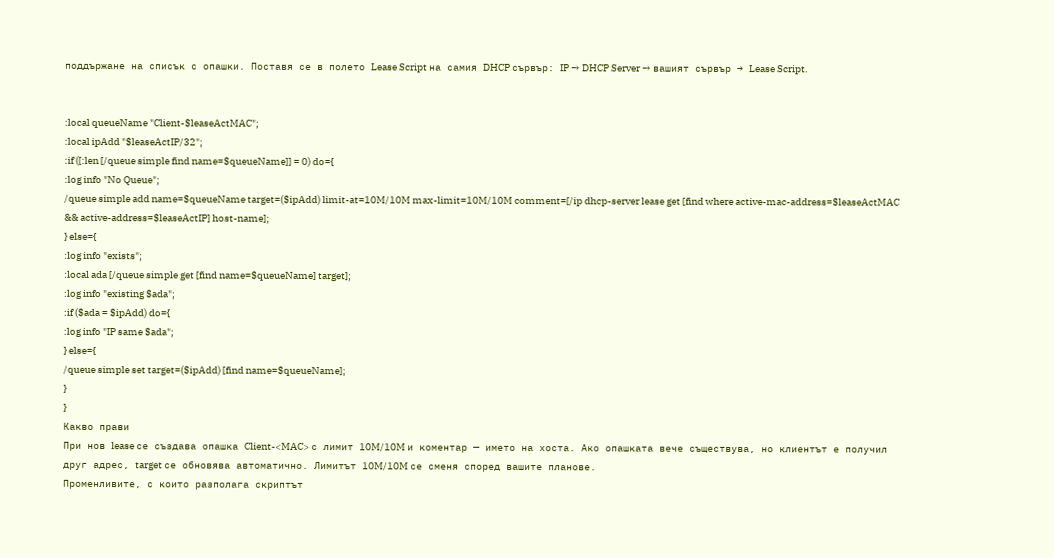поддържане на списък с опашки. Поставя се в полето Lease Script на самия DHCP сървър: IP → DHCP Server → вашият сървър → Lease Script.


:local queueName "Client-$leaseActMAC";
:local ipAdd "$leaseActIP/32";
:if ([:len [/queue simple find name=$queueName]] = 0) do={
:log info "No Queue";
/queue simple add name=$queueName target=($ipAdd) limit-at=10M/10M max-limit=10M/10M comment=[/ip dhcp-server lease get [find where active-mac-address=$leaseActMAC && active-address=$leaseActIP] host-name];
} else={
:log info "exists";
:local ada [/queue simple get [find name=$queueName] target];
:log info "existing $ada";
:if ($ada = $ipAdd) do={
:log info "IP same $ada";
} else={
/queue simple set target=($ipAdd) [find name=$queueName];
}
}
Какво прави
При нов lease се създава опашка Client-<MAC> с лимит 10M/10M и коментар — името на хоста. Ако опашката вече съществува, но клиентът е получил друг адрес, target се обновява автоматично. Лимитът 10M/10M се сменя според вашите планове.
Променливите, с които разполага скриптът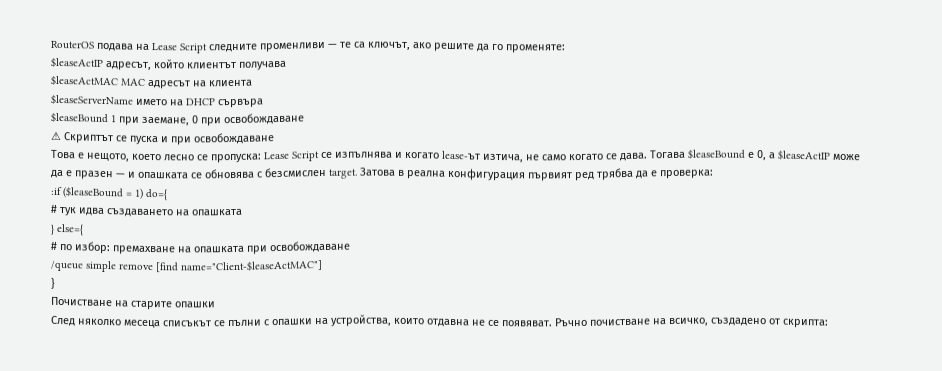RouterOS подава на Lease Script следните променливи — те са ключът, ако решите да го променяте:
$leaseActIP адресът, който клиентът получава
$leaseActMAC MAC адресът на клиента
$leaseServerName името на DHCP сървъра
$leaseBound 1 при заемане, 0 при освобождаване
⚠ Скриптът се пуска и при освобождаване
Това е нещото, което лесно се пропуска: Lease Script се изпълнява и когато lease-ът изтича, не само когато се дава. Тогава $leaseBound е 0, а $leaseActIP може да е празен — и опашката се обновява с безсмислен target. Затова в реална конфигурация първият ред трябва да е проверка:
:if ($leaseBound = 1) do={
# тук идва създаването на опашката
} else={
# по избор: премахване на опашката при освобождаване
/queue simple remove [find name="Client-$leaseActMAC"]
}
Почистване на старите опашки
След няколко месеца списъкът се пълни с опашки на устройства, които отдавна не се появяват. Ръчно почистване на всичко, създадено от скрипта: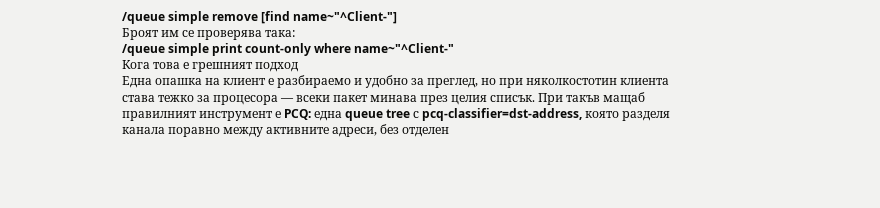/queue simple remove [find name~"^Client-"]
Броят им се проверява така:
/queue simple print count-only where name~"^Client-"
Кога това е грешният подход
Една опашка на клиент е разбираемо и удобно за преглед, но при няколкостотин клиента става тежко за процесора — всеки пакет минава през целия списък. При такъв мащаб правилният инструмент е PCQ: една queue tree с pcq-classifier=dst-address, която разделя канала поравно между активните адреси, без отделен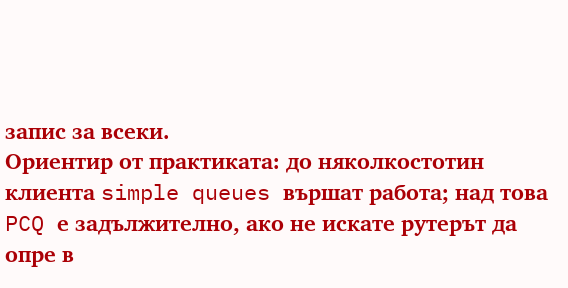запис за всеки.
Ориентир от практиката: до няколкостотин клиента simple queues вършат работа; над това PCQ е задължително, ако не искате рутерът да опре в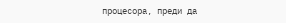процесора, преди да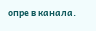опре в канала.